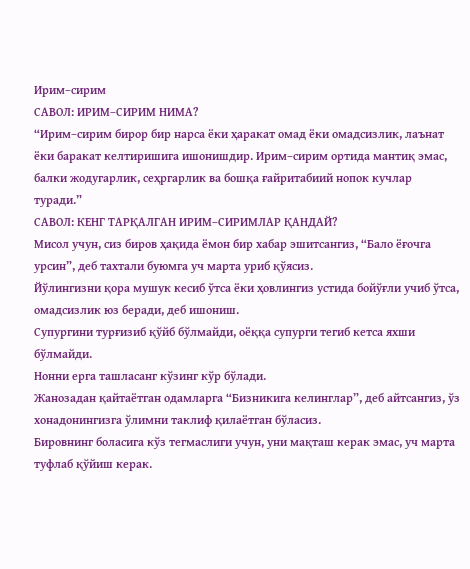Ирим–сирим
САВОЛ: ИРИМ–СИРИМ НИМА?
“Ирим–сирим бирор бир нарса ёки ҳаракат омад ёки омадсизлик, лаънат ёки баракат келтиришига ишонишдир. Ирим–сирим ортида мантиқ эмас, балки жодугарлик, сеҳргарлик ва бошқа ғайритабиий нопок кучлар туради.”
САВОЛ: КЕНГ ТАРҚАЛГАН ИРИМ–СИРИМЛАР ҚАНДАЙ?
Мисол учун, сиз биров ҳақида ёмон бир хабар эшитсангиз, “Бало ёғочга урсин”, деб тахтали буюмга уч марта уриб қўясиз.
Йўлингизни қора мушук кесиб ўтса ёки ҳовлингиз устида бойўғли учиб ўтса, омадсизлик юз беради, деб ишониш.
Супургини турғизиб қўйб бўлмайди, оёққа супурги тегиб кетса яхши бўлмайди.
Нонни ерга ташласанг кўзинг кўр бўлади.
Жанозадан қайтаётган одамларга “Бизникига келинглар”, деб айтсангиз, ўз хонадонингизга ўлимни таклиф қилаётган бўласиз.
Бировнинг боласига кўз тегмаслиги учун, уни мақташ керак эмас, уч марта туфлаб қўйиш керак.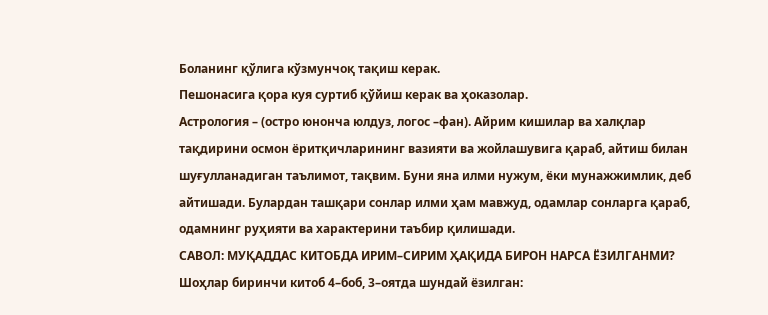Боланинг қўлига кўзмунчоқ тақиш керак.
Пешонасига қора куя суртиб қўйиш керак ва ҳоказолар.
Астрология – (остро юнонча юлдуз, логос –фан). Айрим кишилар ва халқлар тақдирини осмон ёритқичларининг вазияти ва жойлашувига қараб, айтиш билан шуғулланадиган таълимот, тақвим. Буни яна илми нужум, ёки мунажжимлик, деб айтишади. Булардан ташқари сонлар илми ҳам мавжуд, одамлар сонларга қараб, одамнинг руҳияти ва характерини таъбир қилишади.
САВОЛ: МУҚАДДАС КИТОБДА ИРИМ–СИРИМ ҲАҚИДА БИРОН НАРСА ЁЗИЛГАНМИ?
Шоҳлар биринчи китоб 4–боб, 3–оятда шундай ёзилган: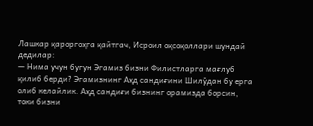Лашкар қароргоҳга қайтгач, Исроил оқсоқоллари шундай дедилар:
— Нима учун бугун Эгамиз бизни Филистларга мағлуб қилиб берди? Эгамизнинг Аҳд сандиғини Шилўдан бу ерга олиб келайлик. Аҳд сандиғи бизнинг орамизда борсин, токи бизни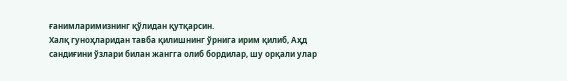ғанимларимизнинг қўлидан қутқарсин.
Халқ гуноҳларидан тавба қилишнинг ўрнига ирим қилиб, Аҳд сандиғини ўзлари билан жангга олиб бордилар, шу орқали улар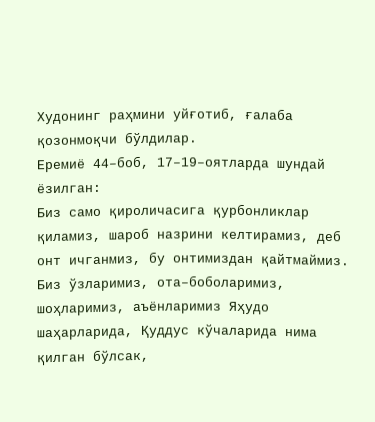Худонинг раҳмини уйғотиб, ғалаба қозонмоқчи бўлдилар.
Еремиё 44–боб, 17–19–оятларда шундай ёзилган:
Биз само қироличасига қурбонликлар қиламиз, шароб назрини келтирамиз, деб онт ичганмиз, бу онтимиздан қайтмаймиз. Биз ўзларимиз, ота–боболаримиз, шоҳларимиз, аъёнларимиз Яҳудо шаҳарларида, Қуддус кўчаларида нима қилган бўлсак,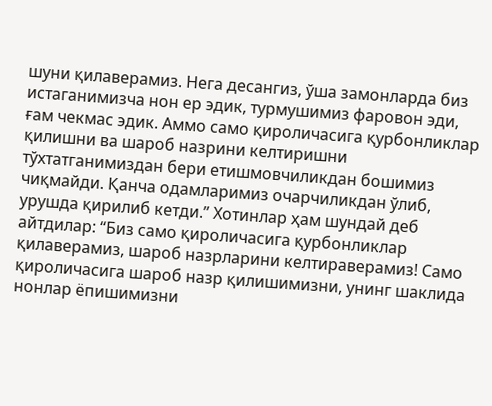шуни қилаверамиз. Нега десангиз, ўша замонларда биз истаганимизча нон ер эдик, турмушимиз фаровон эди, ғам чекмас эдик. Аммо само қироличасига қурбонликлар қилишни ва шароб назрини келтиришни тўхтатганимиздан бери етишмовчиликдан бошимиз чиқмайди. Қанча одамларимиз очарчиликдан ўлиб, урушда қирилиб кетди.” Хотинлар ҳам шундай деб айтдилар: “Биз само қироличасига қурбонликлар қилаверамиз, шароб назрларини келтираверамиз! Само қироличасига шароб назр қилишимизни, унинг шаклида нонлар ёпишимизни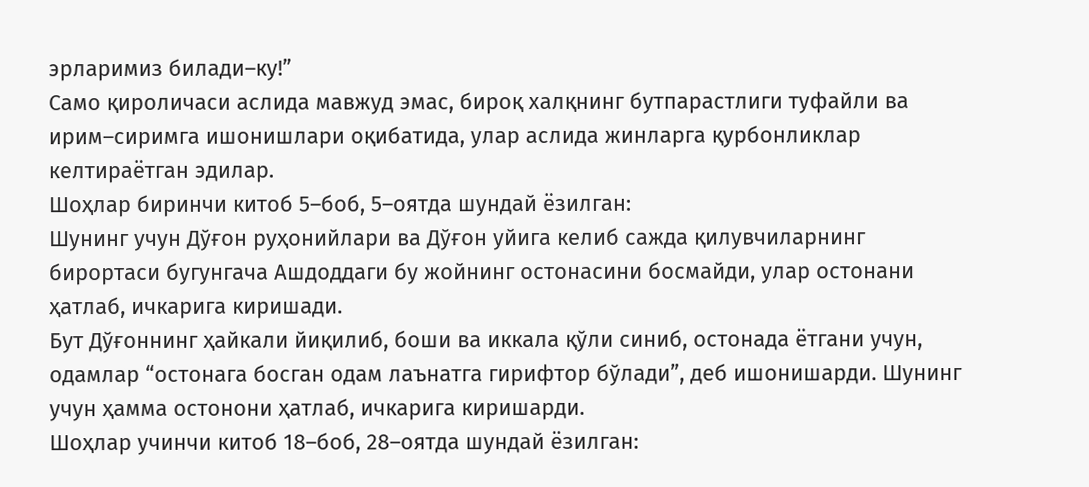эрларимиз билади–ку!”
Само қироличаси аслида мавжуд эмас, бироқ халқнинг бутпарастлиги туфайли ва ирим–сиримга ишонишлари оқибатида, улар аслида жинларга қурбонликлар келтираётган эдилар.
Шоҳлар биринчи китоб 5–боб, 5–оятда шундай ёзилган:
Шунинг учун Дўғон руҳонийлари ва Дўғон уйига келиб сажда қилувчиларнинг бирортаси бугунгача Ашдоддаги бу жойнинг остонасини босмайди, улар остонани ҳатлаб, ичкарига киришади.
Бут Дўғоннинг ҳайкали йиқилиб, боши ва иккала қўли синиб, остонада ётгани учун, одамлар “остонага босган одам лаънатга гирифтор бўлади”, деб ишонишарди. Шунинг учун ҳамма остонони ҳатлаб, ичкарига киришарди.
Шоҳлар учинчи китоб 18–боб, 28–оятда шундай ёзилган: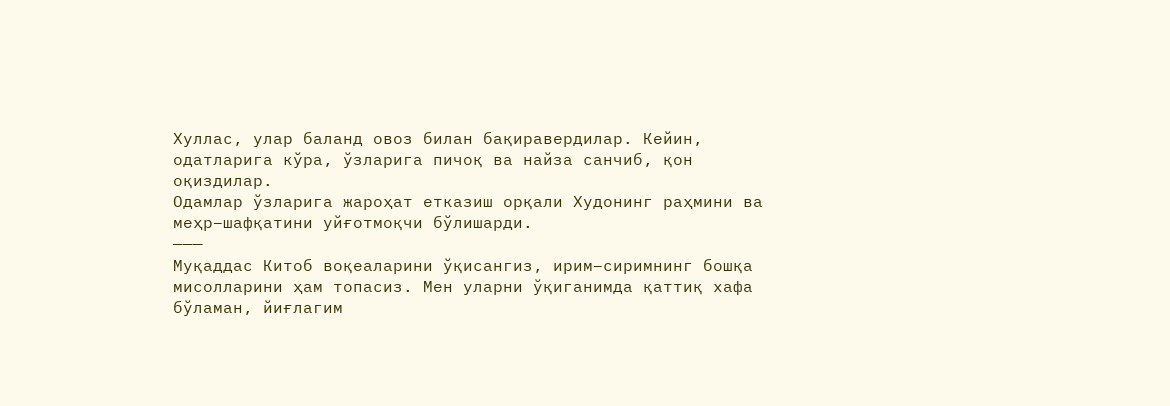Хуллас, улар баланд овоз билан бақиравердилар. Кейин, одатларига кўра, ўзларига пичоқ ва найза санчиб, қон оқиздилар.
Одамлар ўзларига жароҳат етказиш орқали Худонинг раҳмини ва меҳр–шафқатини уйғотмоқчи бўлишарди.
———
Муқаддас Китоб воқеаларини ўқисангиз, ирим–сиримнинг бошқа мисолларини ҳам топасиз. Мен уларни ўқиганимда қаттиқ хафа бўламан, йиғлагим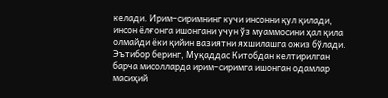келади. Ирим–сиримнинг кучи инсонни қул қилади, инсон ёлғонга ишонгани учун ўз муаммосини ҳал қила олмайди ёки қийин вазиятни яхшилашга ожиз бўлади.
Эътибор беринг, Муқаддас Китобдан келтирилган барча мисолларда ирим–сиримга ишонган одамлар масиҳий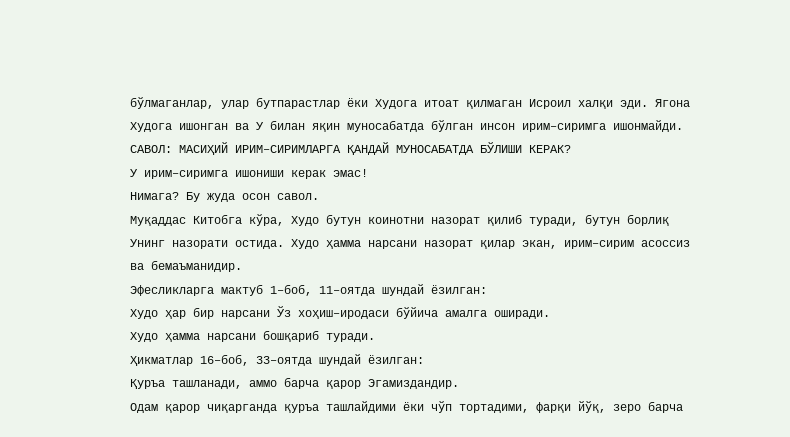бўлмаганлар, улар бутпарастлар ёки Худога итоат қилмаган Исроил халқи эди. Ягона Худога ишонган ва У билан яқин муносабатда бўлган инсон ирим–сиримга ишонмайди.
САВОЛ: МАСИҲИЙ ИРИМ–СИРИМЛАРГА ҚАНДАЙ МУНОСАБАТДА БЎЛИШИ КЕРАК?
У ирим–сиримга ишониши керак эмас!
Нимага? Бу жуда осон савол.
Муқаддас Китобга кўра, Худо бутун коинотни назорат қилиб туради, бутун борлиқ Унинг назорати остида. Худо ҳамма нарсани назорат қилар экан, ирим–сирим асоссиз ва бемаъманидир.
Эфесликларга мактуб 1–боб, 11–оятда шундай ёзилган:
Худо ҳар бир нарсани Ўз хоҳиш–иродаси бўйича амалга оширади.
Худо ҳамма нарсани бошқариб туради.
Ҳикматлар 16–боб, 33–оятда шундай ёзилган:
Қуръа ташланади, аммо барча қарор Эгамиздандир.
Одам қарор чиқарганда қуръа ташлайдими ёки чўп тортадими, фарқи йўқ, зеро барча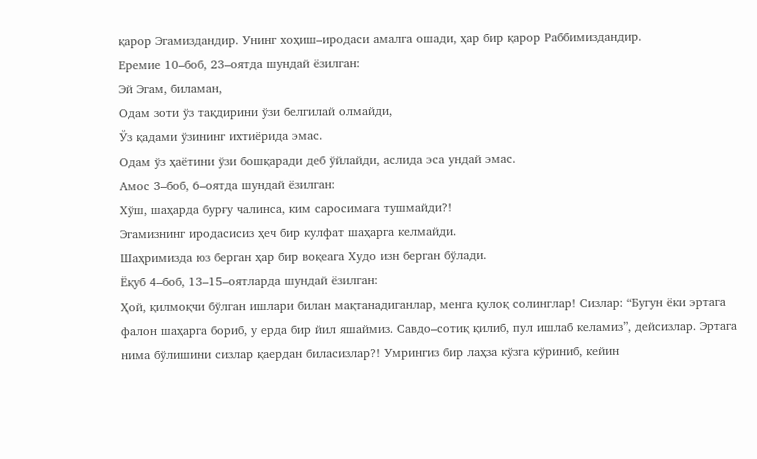қарор Эгамиздандир. Унинг хоҳиш–иродаси амалга ошади, ҳар бир қарор Раббимиздандир.
Еремие 10–боб, 23–оятда шундай ёзилган:
Эй Эгам, биламан,
Одам зоти ўз тақдирини ўзи белгилай олмайди,
Ўз қадами ўзининг ихтиёрида эмас.
Одам ўз ҳаётини ўзи бошқаради деб ўйлайди, аслида эса ундай эмас.
Амос 3–боб, 6–оятда шундай ёзилган:
Хўш, шаҳарда бурғу чалинса, ким саросимага тушмайди?!
Эгамизнинг иродасисиз ҳеч бир кулфат шаҳарга келмайди.
Шаҳримизда юз берган ҳар бир воқеага Худо изн берган бўлади.
Ёқуб 4–боб, 13–15–оятларда шундай ёзилган:
Ҳой, қилмоқчи бўлган ишлари билан мақтанадиганлар, менга қулоқ солинглар! Сизлар: “Бугун ёки эртага фалон шаҳарга бориб, у ерда бир йил яшаймиз. Савдо–сотиқ қилиб, пул ишлаб келамиз”, дейсизлар. Эртага нима бўлишини сизлар қаердан биласизлар?! Умрингиз бир лаҳза кўзга кўриниб, кейин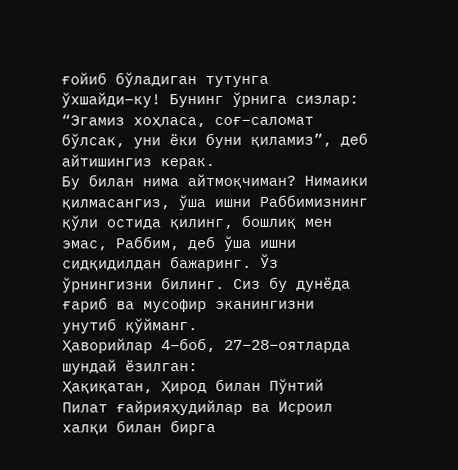ғойиб бўладиган тутунга ўхшайди–ку! Бунинг ўрнига сизлар: “Эгамиз хоҳласа, соғ–саломат бўлсак, уни ёки буни қиламиз”, деб айтишингиз керак.
Бу билан нима айтмоқчиман? Нимаики қилмасангиз, ўша ишни Раббимизнинг қўли остида қилинг, бошлиқ мен эмас, Раббим, деб ўша ишни сидқидилдан бажаринг. Ўз ўрнингизни билинг. Сиз бу дунёда ғариб ва мусофир эканингизни унутиб қўйманг.
Ҳаворийлар 4–боб, 27–28–оятларда шундай ёзилган:
Ҳақиқатан, Ҳирод билан Пўнтий Пилат ғайрияҳудийлар ва Исроил халқи билан бирга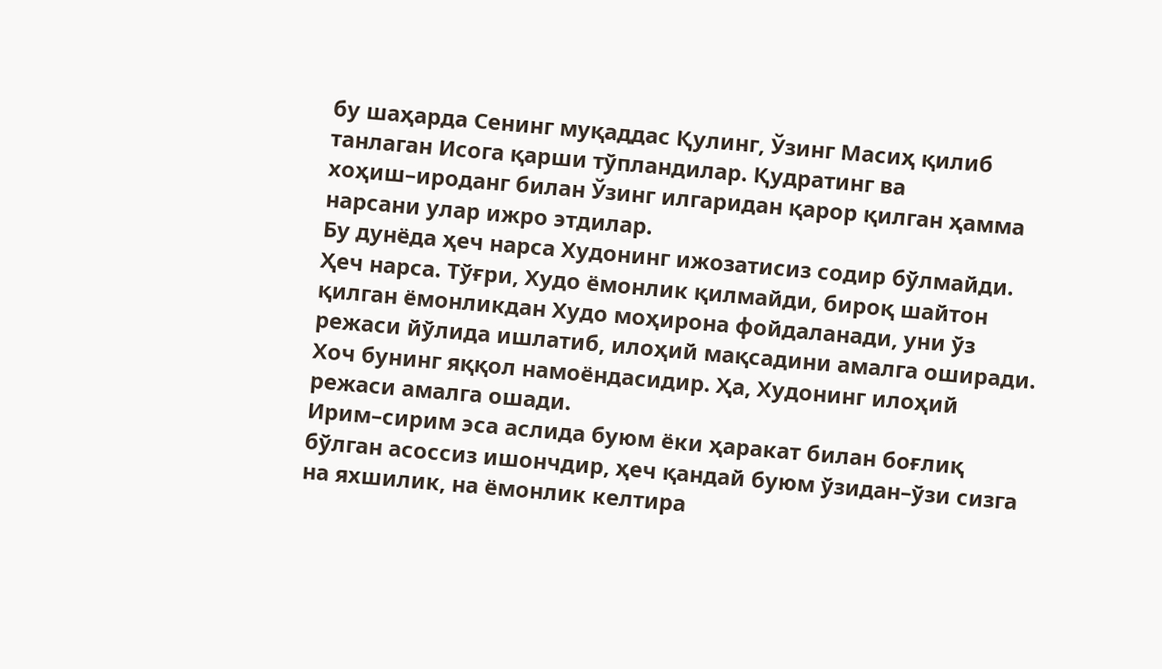бу шаҳарда Сенинг муқаддас Қулинг, Ўзинг Масиҳ қилиб танлаган Исога қарши тўпландилар. Қудратинг ва хоҳиш–ироданг билан Ўзинг илгаридан қарор қилган ҳамма нарсани улар ижро этдилар.
Бу дунёда ҳеч нарса Худонинг ижозатисиз содир бўлмайди. Ҳеч нарса. Тўғри, Худо ёмонлик қилмайди, бироқ шайтон қилган ёмонликдан Худо моҳирона фойдаланади, уни ўз режаси йўлида ишлатиб, илоҳий мақсадини амалга оширади. Хоч бунинг яққол намоёндасидир. Ҳа, Худонинг илоҳий режаси амалга ошади.
Ирим–сирим эса аслида буюм ёки ҳаракат билан боғлиқ бўлган асоссиз ишончдир, ҳеч қандай буюм ўзидан–ўзи сизга на яхшилик, на ёмонлик келтира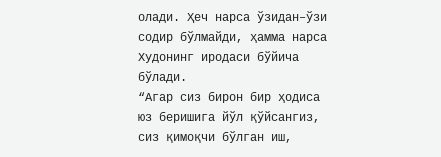олади. Ҳеч нарса ўзидан–ўзи содир бўлмайди, ҳамма нарса Худонинг иродаси бўйича бўлади.
“Агар сиз бирон бир ҳодиса юз беришига йўл қўйсангиз, сиз қимоқчи бўлган иш,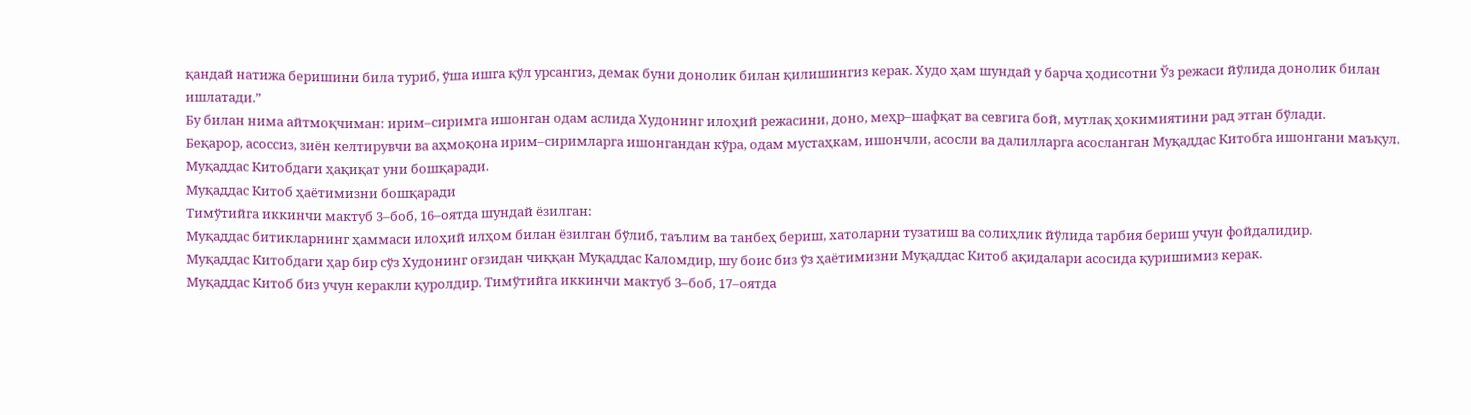қандай натижа беришини била туриб, ўша ишга қўл урсангиз, демак буни донолик билан қилишингиз керак. Худо ҳам шундай у барча ҳодисотни Ўз режаси йўлида донолик билан ишлатади.”
Бу билан нима айтмоқчиман: ирим–сиримга ишонган одам аслида Худонинг илоҳий режасини, доно, меҳр–шафқат ва севгига бой, мутлақ ҳокимиятини рад этган бўлади.
Беқарор, асоссиз, зиён келтирувчи ва аҳмоқона ирим–сиримларга ишонгандан кўра, одам мустаҳкам, ишончли, асосли ва далилларга асосланган Муқаддас Китобга ишонгани маъқул. Муқаддас Китобдаги ҳақиқат уни бошқаради.
Муқаддас Китоб ҳаётимизни бошқаради
Тимўтийга иккинчи мактуб 3–боб, 16–оятда шундай ёзилган:
Муқаддас битикларнинг ҳаммаси илоҳий илҳом билан ёзилган бўлиб, таълим ва танбеҳ бериш, хатоларни тузатиш ва солиҳлик йўлида тарбия бериш учун фойдалидир.
Муқаддас Китобдаги ҳар бир сўз Худонинг оғзидан чиққан Муқаддас Каломдир, шу боис биз ўз ҳаётимизни Муқаддас Китоб ақидалари асосида қуришимиз керак.
Муқаддас Китоб биз учун керакли қуролдир. Тимўтийга иккинчи мактуб 3–боб, 17–оятда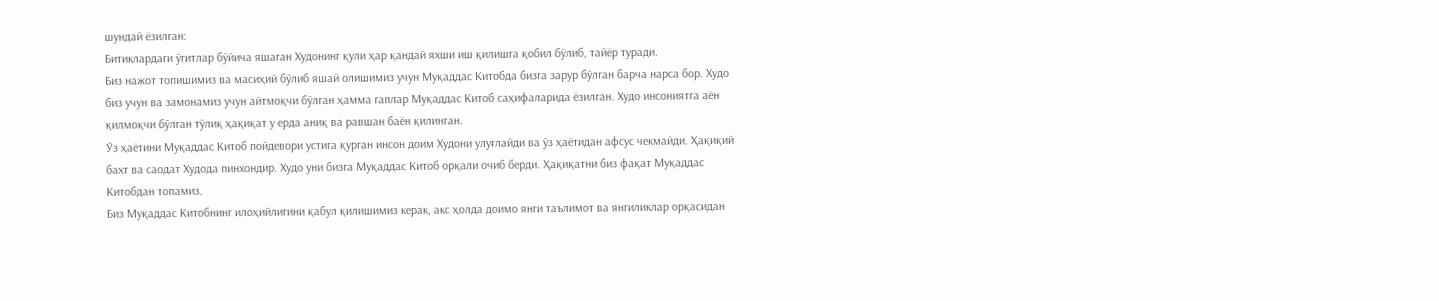шундай ёзилган:
Битиклардаги ўгитлар бўйича яшаган Худонинг қули ҳар қандай яхши иш қилишга қобил бўлиб, тайёр туради.
Биз нажот топишимиз ва масиҳий бўлиб яшай олишимиз учун Муқаддас Китобда бизга зарур бўлган барча нарса бор. Худо биз учун ва замонамиз учун айтмоқчи бўлган ҳамма гаплар Муқаддас Китоб саҳифаларида ёзилган. Худо инсониятга аён қилмоқчи бўлган тўлиқ ҳақиқат у ерда аниқ ва равшан баён қилинган.
Ўз ҳаётини Муқаддас Китоб пойдевори устига қурган инсон доим Худони улуғлайди ва ўз ҳаётидан афсус чекмайди. Ҳақиқий бахт ва саодат Худода пинхондир. Худо уни бизга Муқаддас Китоб орқали очиб берди. Ҳақиқатни биз фақат Муқаддас Китобдан топамиз.
Биз Муқаддас Китобнинг илоҳийлигини қабул қилишимиз керак, акс ҳолда доимо янги таълимот ва янгиликлар орқасидан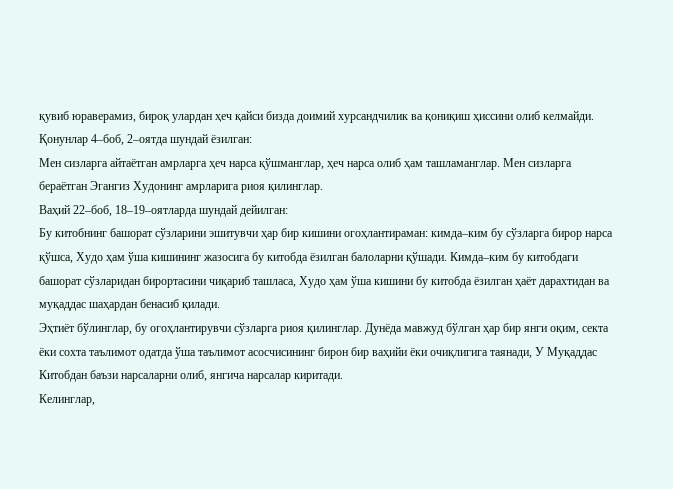қувиб юраверамиз, бироқ улардан ҳеч қайси бизда доимий хурсандчилик ва қониқиш ҳиссини олиб келмайди.
Қонунлар 4–боб, 2–оятда шундай ёзилган:
Мен сизларга айтаётган амрларга ҳеч нарса қўшманглар, ҳеч нарса олиб ҳам ташламанглар. Мен сизларга бераётган Эгангиз Худонинг амрларига риоя қилинглар.
Ваҳий 22–боб, 18–19–оятларда шундай дейилган:
Бу китобнинг башорат сўзларини эшитувчи ҳар бир кишини огоҳлантираман: кимда–ким бу сўзларга бирор нарса қўшса, Худо ҳам ўша кишининг жазосига бу китобда ёзилган балоларни қўшади. Кимда–ким бу китобдаги башорат сўзларидан бирортасини чиқариб ташласа, Худо ҳам ўша кишини бу китобда ёзилган ҳаёт дарахтидан ва муқаддас шаҳардан бенасиб қилади.
Эҳтиёт бўлинглар, бу огоҳлантирувчи сўзларга риоя қилинглар. Дунёда мавжуд бўлган ҳар бир янги оқим, секта ёки сохта таълимот одатда ўша таълимот асосчисининг бирон бир ваҳийи ёки очиқлигига таянади, У Муқаддас Китобдан баъзи нарсаларни олиб, янгича нарсалар киритади.
Келинглар,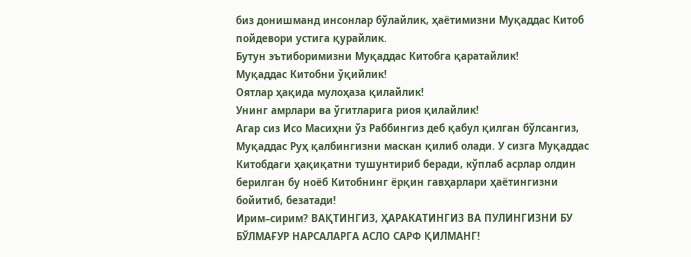биз донишманд инсонлар бўлайлик, ҳаётимизни Муқаддас Китоб пойдевори устига қурайлик.
Бутун эътиборимизни Муқаддас Китобга қаратайлик!
Муқаддас Китобни ўқийлик!
Оятлар ҳақида мулоҳаза қилайлик!
Унинг амрлари ва ўгитларига риоя қилайлик!
Агар сиз Исо Масиҳни ўз Раббингиз деб қабул қилган бўлсангиз, Муқаддас Руҳ қалбингизни маскан қилиб олади. У сизга Муқаддас Китобдаги ҳақиқатни тушунтириб беради, кўплаб асрлар олдин берилган бу ноёб Китобнинг ёрқин гавҳарлари ҳаётингизни бойитиб, безатади!
Ирим–сирим? ВАҚТИНГИЗ, ҲАРАКАТИНГИЗ ВА ПУЛИНГИЗНИ БУ БЎЛМАҒУР НАРСАЛАРГА АСЛО САРФ ҚИЛМАНГ!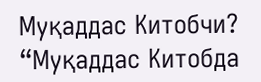Муқаддас Китобчи? “Муқаддас Китобда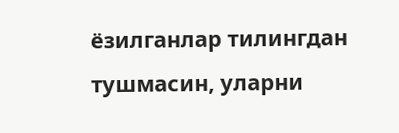ёзилганлар тилингдан тушмасин, уларни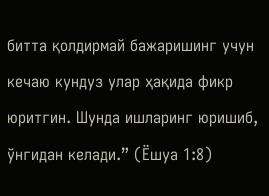битта қолдирмай бажаришинг учун кечаю кундуз улар ҳақида фикр юритгин. Шунда ишларинг юришиб, ўнгидан келади.” (Ёшуа 1:8)